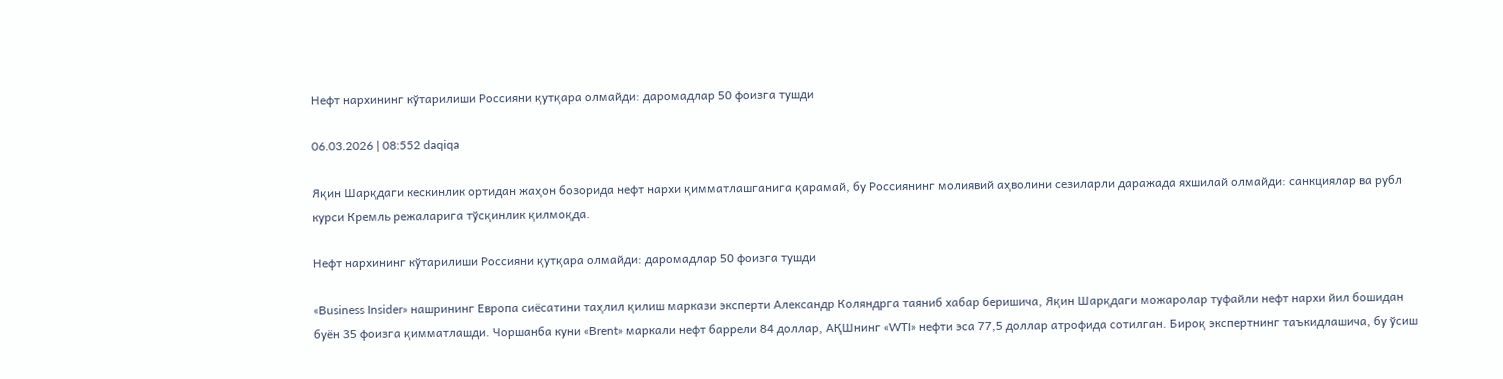Нефт нархининг кўтарилиши Россияни қутқара олмайди: даромадлар 50 фоизга тушди

06.03.2026 | 08:552 daqiqa

Яқин Шарқдаги кескинлик ортидан жаҳон бозорида нефт нархи қимматлашганига қарамай, бу Россиянинг молиявий аҳволини сезиларли даражада яхшилай олмайди: санкциялар ва рубл курси Кремль режаларига тўсқинлик қилмоқда.

Нефт нархининг кўтарилиши Россияни қутқара олмайди: даромадлар 50 фоизга тушди

«Business Insider» нашрининг Европа сиёсатини таҳлил қилиш маркази эксперти Александр Коляндрга таяниб хабар беришича, Яқин Шарқдаги можаролар туфайли нефт нархи йил бошидан буён 35 фоизга қимматлашди. Чоршанба куни «Brent» маркали нефт баррели 84 доллар, АҚШнинг «WTI» нефти эса 77,5 доллар атрофида сотилган. Бироқ экспертнинг таъкидлашича, бу ўсиш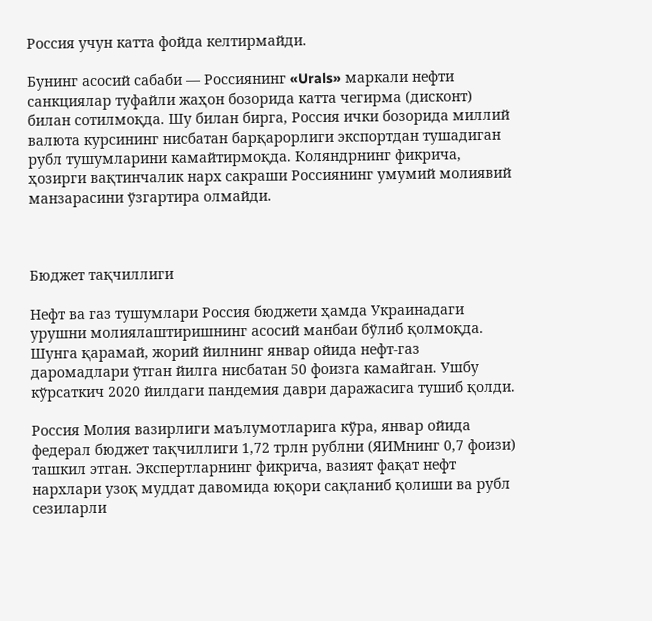Россия учун катта фойда келтирмайди.

Бунинг асосий сабаби — Россиянинг «Urals» маркали нефти санкциялар туфайли жаҳон бозорида катта чегирма (дисконт) билан сотилмоқда. Шу билан бирга, Россия ички бозорида миллий валюта курсининг нисбатан барқарорлиги экспортдан тушадиган рубл тушумларини камайтирмоқда. Коляндрнинг фикрича, ҳозирги вақтинчалик нарх сакраши Россиянинг умумий молиявий манзарасини ўзгартира олмайди.



Бюджет тақчиллиги

Нефт ва газ тушумлари Россия бюджети ҳамда Украинадаги урушни молиялаштиришнинг асосий манбаи бўлиб қолмоқда. Шунга қарамай, жорий йилнинг январ ойида нефт-газ даромадлари ўтган йилга нисбатан 50 фоизга камайган. Ушбу кўрсаткич 2020 йилдаги пандемия даври даражасига тушиб қолди.

Россия Молия вазирлиги маълумотларига кўра, январ ойида федерал бюджет тақчиллиги 1,72 трлн рублни (ЯИМнинг 0,7 фоизи) ташкил этган. Экспертларнинг фикрича, вазият фақат нефт нархлари узоқ муддат давомида юқори сақланиб қолиши ва рубл сезиларли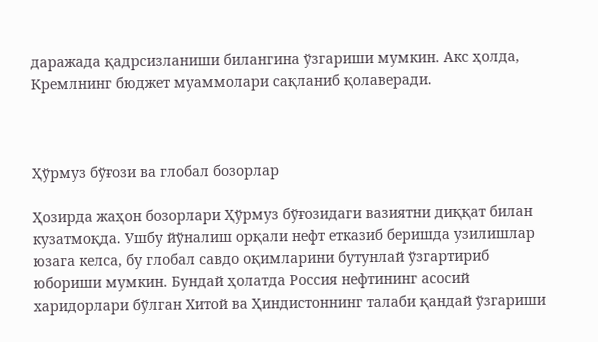даражада қадрсизланиши билангина ўзгариши мумкин. Акс ҳолда, Кремлнинг бюджет муаммолари сақланиб қолаверади.



Ҳўрмуз бўғози ва глобал бозорлар

Ҳозирда жаҳон бозорлари Ҳўрмуз бўғозидаги вазиятни диққат билан кузатмоқда. Ушбу йўналиш орқали нефт етказиб беришда узилишлар юзага келса, бу глобал савдо оқимларини бутунлай ўзгартириб юбориши мумкин. Бундай ҳолатда Россия нефтининг асосий харидорлари бўлган Хитой ва Ҳиндистоннинг талаби қандай ўзгариши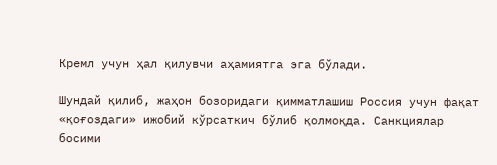Кремл учун ҳал қилувчи аҳамиятга эга бўлади.

Шундай қилиб, жаҳон бозоридаги қимматлашиш Россия учун фақат «қоғоздаги» ижобий кўрсаткич бўлиб қолмоқда. Санкциялар босими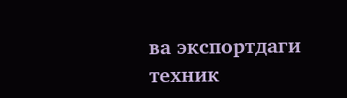ва экспортдаги техник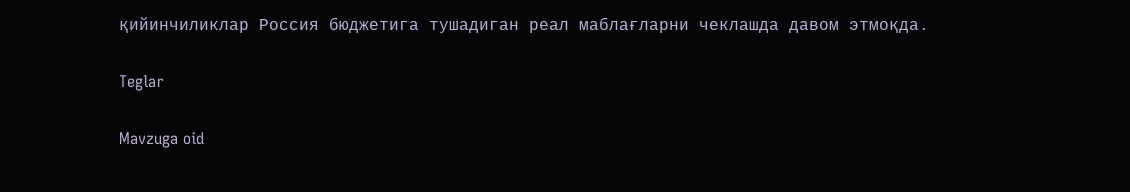қийинчиликлар Россия бюджетига тушадиган реал маблағларни чеклашда давом этмоқда.

Teglar

Mavzuga oid